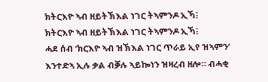ክትርእዮ ኣብ ዘይትኽእል ነገር ትኣምንዶ ኢኻ፧
ክትርእዮ ኣብ ዘይትኽእል ነገር ትኣምንዶ ኢኻ፧
ሓደ ሰብ ‘ክርእዮ ኣብ ዝኽእል ነገር ጥራይ ኢየ ዝኣምን’ እንተድኣ ኢሉ ቃል ብቓሉ ኣይኰነን ዝዛረብ ዘሎ። ብሓቂ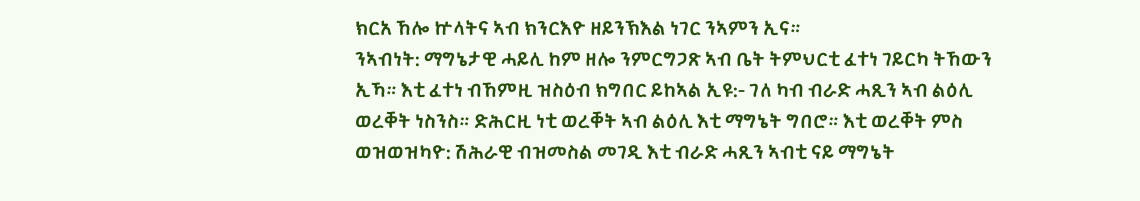ክርአ ኸሎ ኵላትና ኣብ ክንርእዮ ዘይንኽእል ነገር ንኣምን ኢና።
ንኣብነት: ማግኔታዊ ሓይሊ ከም ዘሎ ንምርግጋጽ ኣብ ቤት ትምህርቲ ፈተነ ገይርካ ትኸውን ኢኻ። እቲ ፈተነ ብኸምዚ ዝስዕብ ክግበር ይከኣል ኢዩ:- ገለ ካብ ብራድ ሓጺን ኣብ ልዕሊ ወረቐት ነስንስ። ድሕርዚ ነቲ ወረቐት ኣብ ልዕሊ እቲ ማግኔት ግበሮ። እቲ ወረቐት ምስ ወዝወዝካዮ: ሽሕራዊ ብዝመስል መገዲ እቲ ብራድ ሓጺን ኣብቲ ናይ ማግኔት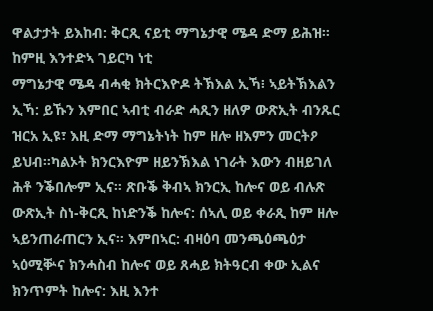ዋልታታት ይእከብ: ቅርጺ ናይቲ ማግኔታዊ ሜዳ ድማ ይሕዝ። ከምዚ እንተድኣ ገይርካ ነቲ
ማግኔታዊ ሜዳ ብሓቂ ክትርእዮዶ ትኽእል ኢኻ፧ ኣይትኽእልን ኢኻ: ይኹን እምበር ኣብቲ ብራድ ሓጺን ዘለዎ ውጽኢት ብንጹር ዝርአ ኢዩ፣ እዚ ድማ ማግኔትነት ከም ዘሎ ዘእምን መርትዖ ይህብ።ካልኦት ክንርእዮም ዘይንኽእል ነገራት እውን ብዘይገለ ሕቶ ንቕበሎም ኢና። ጽቡቕ ቅብኣ ክንርኢ ከሎና ወይ ብሉጽ ውጽኢት ስነ-ቅርጺ ከነድንቕ ከሎና: ሰኣሊ ወይ ቀራጺ ከም ዘሎ ኣይንጠራጠርን ኢና። እምበኣር: ብዛዕባ መንጫዕጫዕታ ኣዕሚቝና ክንሓስብ ከሎና ወይ ጸሓይ ክትዓርብ ቀው ኢልና ክንጥምት ከሎና: እዚ እንተ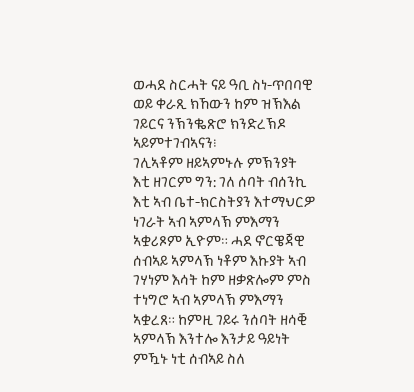ወሓደ ስርሓት ናይ ዓቢ ስነ-ጥበባዊ ወይ ቀራጺ ክኸውን ከም ዝኽእል ገይርና ንኽንቈጽሮ ክንድረኽዶ ኣይምተገብኣናን፧
ገሊኣቶም ዘይኣምኑሉ ምኽንያት
እቲ ዘገርም ግን: ገለ ሰባት ብሰንኪ እቲ ኣብ ቤተ-ክርስትያን እተማህርዎ ነገራት ኣብ ኣምላኽ ምእማን ኣቋሪጾም ኢዮም። ሓደ ኖርዌጃዊ ሰብኣይ ኣምላኽ ነቶም እኩያት ኣብ ገሃነም እሳት ከም ዘቃጽሎም ምስ ተነግሮ ኣብ ኣምላኽ ምእማን ኣቋረጸ። ከምዚ ገይሩ ንሰባት ዘሳቒ ኣምላኽ እንተሎ እንታይ ዓይነት ምዃኑ ነቲ ሰብኣይ ስለ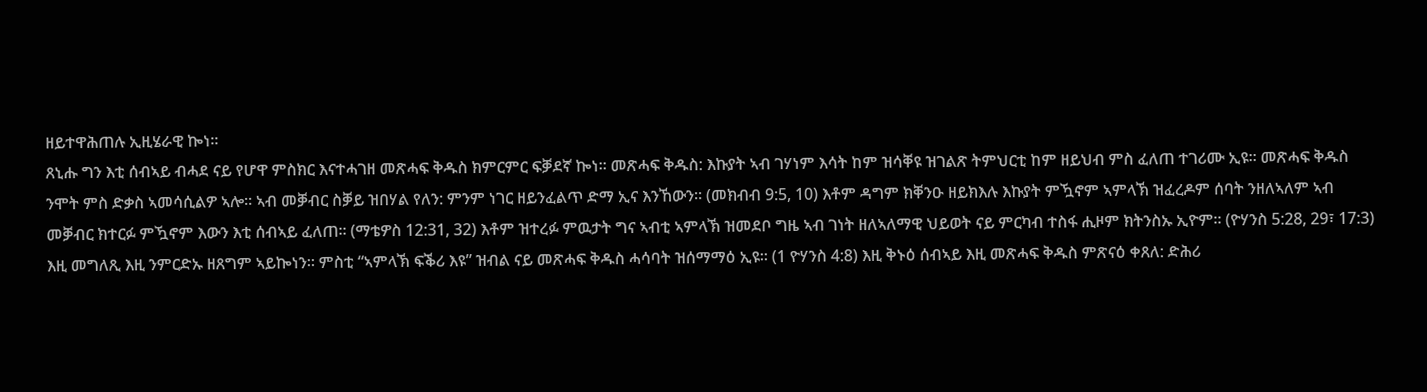ዘይተዋሕጠሉ ኢዚሄራዊ ኰነ።
ጸኒሑ ግን እቲ ሰብኣይ ብሓደ ናይ የሆዋ ምስክር እናተሓገዘ መጽሓፍ ቅዱስ ክምርምር ፍቓደኛ ኰነ። መጽሓፍ ቅዱስ: እኩያት ኣብ ገሃነም እሳት ከም ዝሳቐዩ ዝገልጽ ትምህርቲ ከም ዘይህብ ምስ ፈለጠ ተገሪሙ ኢዩ። መጽሓፍ ቅዱስ ንሞት ምስ ድቃስ ኣመሳሲልዎ ኣሎ። ኣብ መቓብር ስቓይ ዝበሃል የለን: ምንም ነገር ዘይንፈልጥ ድማ ኢና እንኸውን። (መክብብ 9:5, 10) እቶም ዳግም ክቐንዑ ዘይክእሉ እኩያት ምዃኖም ኣምላኽ ዝፈረዶም ሰባት ንዘለኣለም ኣብ መቓብር ክተርፉ ምዃኖም እውን እቲ ሰብኣይ ፈለጠ። (ማቴዎስ 12:31, 32) እቶም ዝተረፉ ምዉታት ግና ኣብቲ ኣምላኽ ዝመደቦ ግዜ ኣብ ገነት ዘለኣለማዊ ህይወት ናይ ምርካብ ተስፋ ሒዞም ክትንስኡ ኢዮም። (ዮሃንስ 5:28, 29፣ 17:3) እዚ መግለጺ እዚ ንምርድኡ ዘጸግም ኣይኰነን። ምስቲ “ኣምላኽ ፍቕሪ እዩ” ዝብል ናይ መጽሓፍ ቅዱስ ሓሳባት ዝሰማማዕ ኢዩ። (1 ዮሃንስ 4:8) እዚ ቅኑዕ ሰብኣይ እዚ መጽሓፍ ቅዱስ ምጽናዕ ቀጸለ: ድሕሪ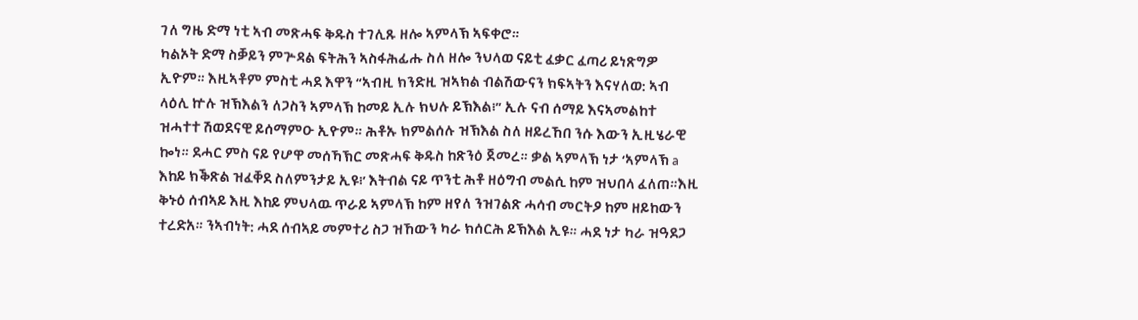ገለ ግዜ ድማ ነቲ ኣብ መጽሓፍ ቅዱስ ተገሊጹ ዘሎ ኣምላኽ ኣፍቀሮ።
ካልኦት ድማ ስቓይን ምጕዳል ፍትሕን ኣስፋሕፊሑ ስለ ዘሎ ንህላወ ናይቲ ፈቃር ፈጣሪ ይነጽግዎ ኢዮም። እዚኣቶም ምስቲ ሓደ እዋን “ኣብዚ ክንድዚ ዝኣክል ብልሽውናን ክፍኣትን እናሃለወ: ኣብ ላዕሊ ኵሉ ዝኽእልን ለጋስን ኣምላኽ ከመይ ኢሉ ክህሉ ይኽእል፧” ኢሉ ናብ ሰማይ እናኣመልከተ ዝሓተተ ሽወደናዊ ይሰማምዑ ኢዮም። ሕቶኡ ክምልሰሉ ዝኽእል ስለ ዘይረኸበ ንሱ እውን ኢዚሄራዊ ኰነ። ደሓር ምስ ናይ የሆዋ መሰኻኽር መጽሓፍ ቅዱስ ከጽንዕ ጀመረ። ቃል ኣምላኽ ነታ ‘ኣምላኽ a
እከይ ክቕጽል ዝፈቐደ ስለምንታይ ኢዩ፧’ እትብል ናይ ጥንቲ ሕቶ ዘዕግብ መልሲ ከም ዝህበላ ፈለጠ።እዚ ቅኑዕ ሰብኣይ እዚ እከይ ምህላዉ ጥራይ ኣምላኽ ከም ዘየለ ንዝገልጽ ሓሳብ መርትዖ ከም ዘይከውን ተረድአ። ንኣብነት: ሓደ ሰብኣይ መምተሪ ስጋ ዝኸውን ካራ ክሰርሕ ይኽእል ኢዩ። ሓደ ነታ ካራ ዝዓደጋ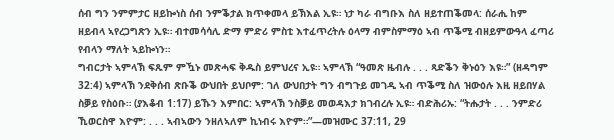ሰብ ግን ንምምታር ዘይኰነስ ሰብ ንምቕታል ክጥቀመላ ይኽእል ኢዩ። ነታ ካራ ብግቡእ ስለ ዘይተጠቕመላ: ሰራሒ ከም ዘይብላ ኣየረጋግጽን ኢዩ። ብተመሳሳሊ ድማ ምድሪ ምስቲ እተፈጥረትሉ ዕላማ ብምስምማዕ ኣብ ጥቕሚ ብዘይምውዓላ ፈጣሪ የብላን ማለት ኣይኰነን።
ግብርታት ኣምላኽ ፍጹም ምዃኑ መጽሓፍ ቅዱስ ይምህረና ኢዩ። ኣምላኽ “ዓመጽ ዜብሉ . . . ጻድቕን ቅኑዕን እዩ።” (ዘዳግም 32:4) ኣምላኽ ንደቅሰብ ጽቡቕ ውህበት ይህቦም: ገለ ውህበታት ግን ብግጉይ መገዲ ኣብ ጥቕሚ ስለ ዝውዕሉ እዚ ዘይበሃል ስቓይ የስዕቡ። (ያእቆብ 1:17) ይኹን እምበር: ኣምላኽ ንስቓይ መወዳእታ ክገብረሉ ኢዩ። ብድሕሪኡ: “ትሑታት . . . ንምድሪ ኺወርስዋ እዮም: . . . ኣብኣውን ንዘለኣለም ኪነብሩ እዮም።”—መዝሙር 37:11, 29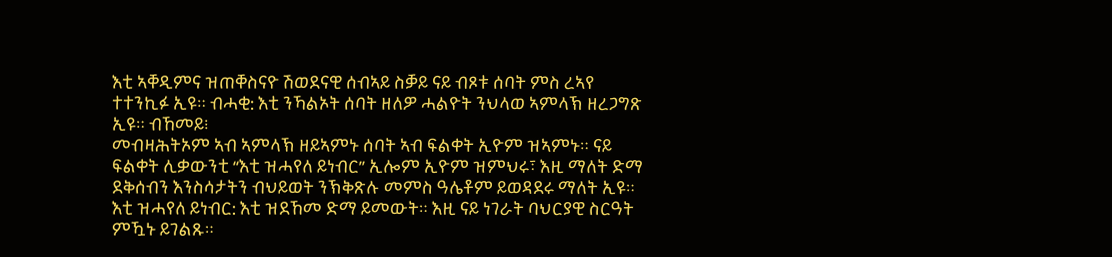እቲ ኣቐዲምና ዝጠቐስናዮ ሽወደናዊ ሰብኣይ ስቓይ ናይ ብጾቱ ሰባት ምስ ረኣየ ተተንኪፉ ኢዩ። ብሓቂ: እቲ ንኻልኦት ሰባት ዘለዎ ሓልዮት ንህላወ ኣምላኽ ዘረጋግጽ ኢዩ። ብኸመይ፧
መብዛሕትኦም ኣብ ኣምላኽ ዘይኣምኑ ሰባት ኣብ ፍልቀት ኢዮም ዝኣምኑ። ናይ ፍልቀት ሊቃውንቲ “እቲ ዝሓየለ ይነብር” ኢሎም ኢዮም ዝምህሩ፣ እዚ ማለት ድማ ደቅሰብን እንስሳታትን ብህይወት ንኽቅጽሉ መምስ ዓሌቶም ይወዳደሩ ማለት ኢዩ። እቲ ዝሓየለ ይነብር: እቲ ዝደኸመ ድማ ይመውት። እዚ ናይ ነገራት ባህርያዊ ስርዓት ምዃኑ ይገልጹ።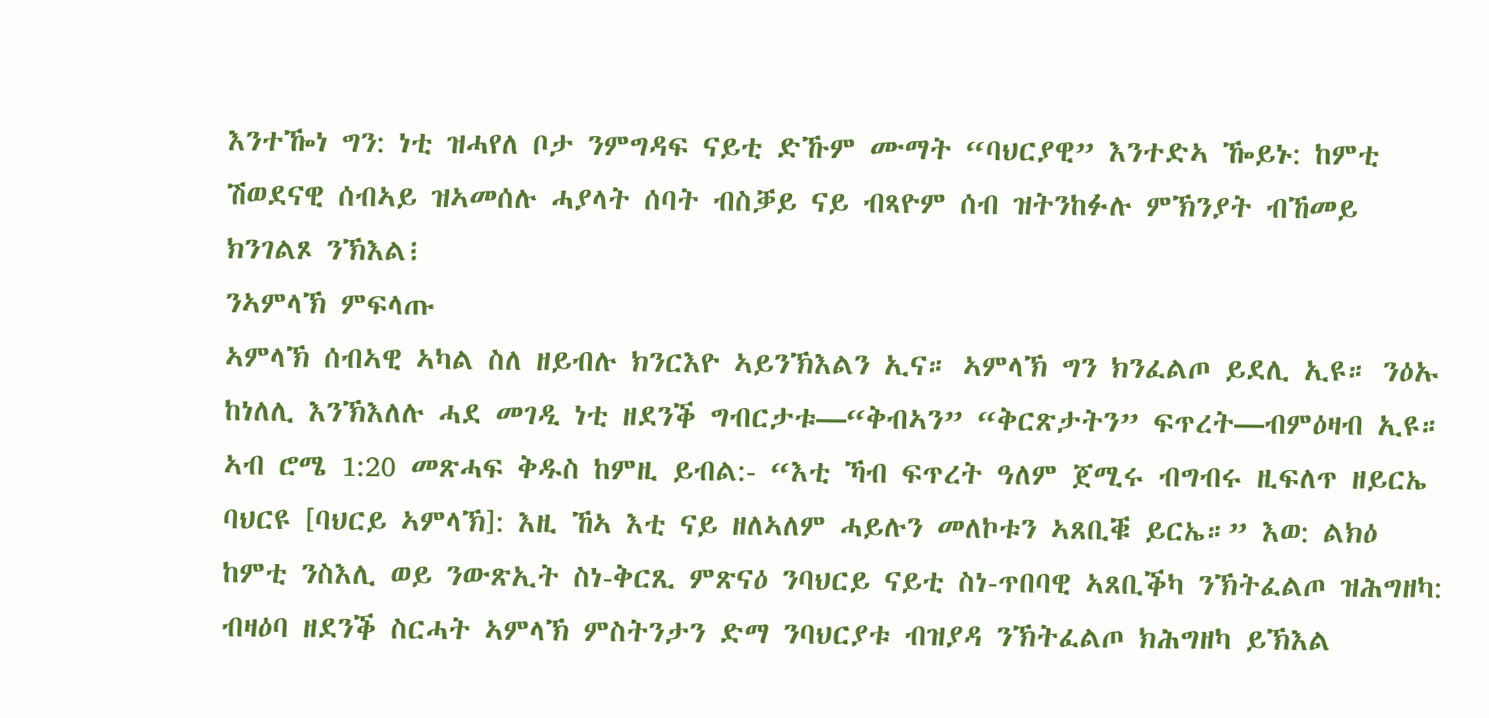እንተዀነ ግን: ነቲ ዝሓየለ ቦታ ንምግዳፍ ናይቲ ድኹም ሙማት “ባህርያዊ” እንተድኣ ዀይኑ: ከምቲ ሽወደናዊ ሰብኣይ ዝኣመሰሉ ሓያላት ሰባት ብስቓይ ናይ ብጻዮም ሰብ ዝትንከፉሉ ምኽንያት ብኸመይ ክንገልጾ ንኽእል፧
ንኣምላኽ ምፍላጡ
ኣምላኽ ሰብኣዊ ኣካል ስለ ዘይብሉ ክንርእዮ ኣይንኽእልን ኢና። ኣምላኽ ግን ክንፈልጦ ይደሊ ኢዩ። ንዕኡ ከነለሊ እንኽእለሉ ሓደ መገዲ ነቲ ዘደንቕ ግብርታቱ—“ቅብኣን” “ቅርጽታትን” ፍጥረት—ብምዕዛብ ኢዩ። ኣብ ሮሜ 1:20 መጽሓፍ ቅዱስ ከምዚ ይብል:- “እቲ ኻብ ፍጥረት ዓለም ጀሚሩ ብግብሩ ዚፍለጥ ዘይርኤ ባህርዩ [ባህርይ ኣምላኽ]: እዚ ኸኣ እቲ ናይ ዘለኣለም ሓይሉን መለኮቱን ኣጸቢቑ ይርኤ።” እወ: ልክዕ ከምቲ ንስእሊ ወይ ንውጽኢት ስነ-ቅርጺ ምጽናዕ ንባህርይ ናይቲ ስነ-ጥበባዊ ኣጸቢቕካ ንኽትፈልጦ ዝሕግዘካ: ብዛዕባ ዘደንቕ ስርሓት ኣምላኽ ምስትንታን ድማ ንባህርያቱ ብዝያዳ ንኽትፈልጦ ክሕግዘካ ይኽእል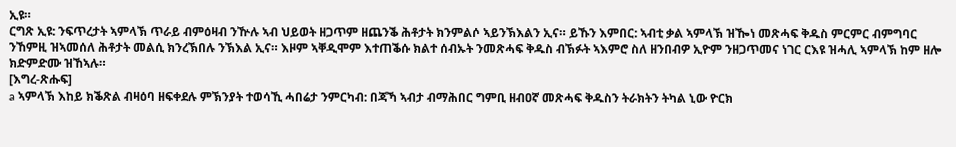ኢዩ።
ርግጽ ኢዩ: ንፍጥረታት ኣምላኽ ጥራይ ብምዕዛብ ንዅሉ ኣብ ህይወት ዘጋጥም ዘጨንቕ ሕቶታት ክንምልሶ ኣይንኽእልን ኢና። ይኹን እምበር: ኣብቲ ቃል ኣምላኽ ዝዀነ መጽሓፍ ቅዱስ ምርምር ብምግባር ንኸምዚ ዝኣመሰለ ሕቶታት መልሲ ክንረኽበሉ ንኽእል ኢና። እዞም ኣቐዲሞም እተጠቕሱ ክልተ ሰብኡት ንመጽሓፍ ቅዱስ ብኽፉት ኣእምሮ ስለ ዘንበብዎ ኢዮም ንዘጋጥመና ነገር ርእዩ ዝሓሊ ኣምላኽ ከም ዘሎ ክድምድሙ ዝኸኣሉ።
[እግረ-ጽሑፍ]
a ኣምላኽ እከይ ክቕጽል ብዛዕባ ዘፍቀደሉ ምኽንያት ተወሳኺ ሓበሬታ ንምርካብ: በጃኻ ኣብታ ብማሕበር ግምቢ ዘብዐኛ መጽሓፍ ቅዱስን ትራክትን ትካል ኒው ዮርክ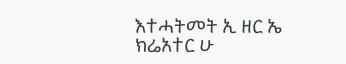እተሓትመት ኢ ዘር ኤ ክሬአተር ሁ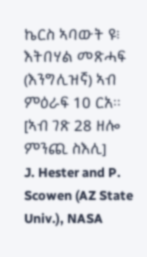ኬርስ ኣባውት ዩ፧ እትበሃል መጽሓፍ (እንግሊዝኛ) ኣብ ምዕራፍ 10 ርአ።
[ኣብ ገጽ 28 ዘሎ ምንጪ ስእሊ]
J. Hester and P. Scowen (AZ State Univ.), NASA